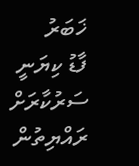ޚަބަރު
ފާޑު ކިޔަނީ ސަރުކާރަށް ރައްޔިތުން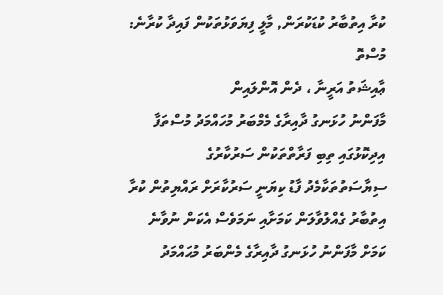ކުރާ އިތުބާރު ކުޑަކުރަން, މާލީ ފިޔަވަޅުތަކުން ފައިދާ ކުރާނެ: މުސްތޮ
ޢާއިޝަތު އަރީނާ ، ދެން އޮންލައިން
މާފަންނު ހުޅަނގު ދާއިރާގެ މެމްބަރު މުހައްމަދު މުސްތަފާ
އިދިކޮޅުގައި ތިބި ފަރާތްތަކުން ސަރުކާރުގެ ސިޔާސަތުތަކާމެދު ފާޑު ކިޔަނީ ސަރުކާރަށް ރައްޔިތުން ކުރާ އިތުބާރު ގެއްލުވާލަން ކަމަށާއި ނަމަވެސް އެކަން ނުވާނެ ކަމަށް މާފަންނު ހުޅަނގު ދާއިރާގެ މެންބަރު މުޙައްމަދު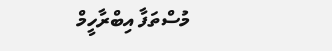މުސްތަފާ އިބްރާހީމް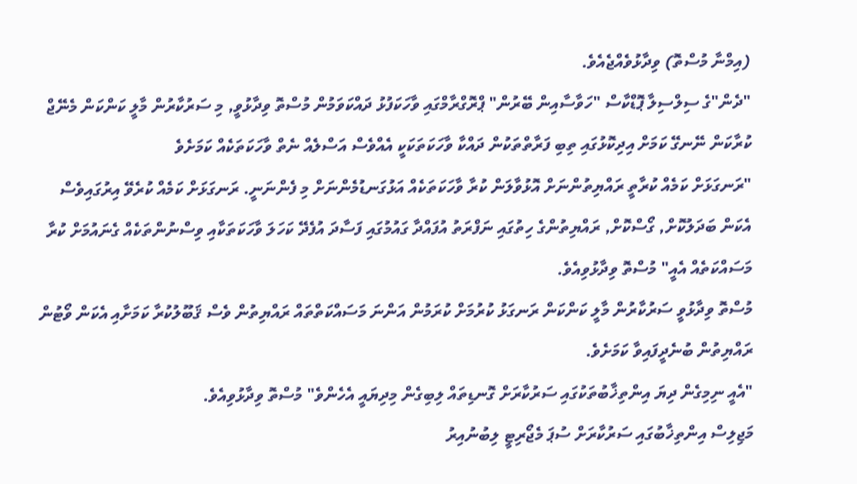(އިމްނާ މުސްތޮ) ވިދާޅުވެއްޖެއެވެ.
"ދެން"ގެ ސިލްސިލާ ޕޮޑްކާސް "ހަވާސާއިން ބޭރުން" ޕްރޮގްރާމްގައި ވާހަކަފުޅު ދައްކަވަމުން މުސްތޮ ވިދާޅުވީ, މި ސަރުކާރުން މާލީ ކަންކަން މެނޭޖް ކުރާކަން ނޭނގޭ ކަމަށް އިދިކޮޅުގައި ތިބި ފަރާތްތަކުން ދައްކާ ވާހަކަތަކަކީ އެއްވެސް އަސްލެއް ނެތް ވާހަކަތަކެއް ކަމަށެވެ
"ރަނގަޅަށް ކަމެއް ކުރާތީ ރައްޔިތުންނަށް އޮޅުވާލަން ކުރާ ވާހަކަތަކެއް އަޅުގަނޑުމެންނަށް މި ފެންނަނީ. ރަނގަޅަށް ކަމެއް ކުރެވޭ އިރުގައިވެސް އެކަން ބަދަލުކޮށް, ގޯސްކޮށް, ރައްޔިތުންގެ ހިތުގައި ނަފްރަތު އުފައްދާ ގައުމުގައި ފަސާދަ އުފެދޭ ކަހަލަ ވާހަކަތަކާއި ވިސްނުންތަކެއް ގެނައުމަށް ކުރާ މަސައްކަތެއް އެއީ" މުސްތޮ ވިދާޅުވިއެވެ.
މުސްތޮ ވިދާޅުވީ ސަރުކާރުން މާލީ ކަންކަން ރަނގަޅު ކުރުމަށް ކުރަމުން އަންނަ މަސައްކަތްތައް ރައްޔިތުން ވެސް ޤަބޫލުކުރާ ކަމަށާއި އެކަން ވޯޓުން ރައްޔިތުން ބުނެދީފައިވާ ކަމަށެވެ.
"އެއީ ނިމިގެން ދިޔަ އިންތިޚާބުތަކުގައި ސަރުކާރަށް ގޮނޑިތައް ލިބިގެން މިދިޔައީ އެހެންވެ" މުސްތޮ ވިދާޅުވިއެވެ.
މަޖިލިސް އިންތިޚާބުގައި ސަރުކާރަށް ސުޕަ މެޖޯރިޓީ ލިބުނުއިރު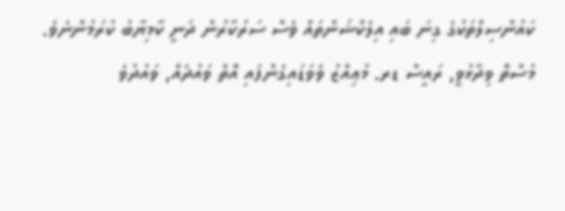ކައުންސިލްތަކުގެ ގިނަ ބައި އިލެކްޝަންތައް ވެސް ސަރުކާރުން ދަނީ ކާމިޔާބު ކުރަމުންނެވެ.
މުސްތޮ ވިދާޅުވީ, ރައީސް ޑރ. މުޢިއްޒު ވެވަޑައިގެންފައި އޮތް ވައުދެއް, ވައުދުވެ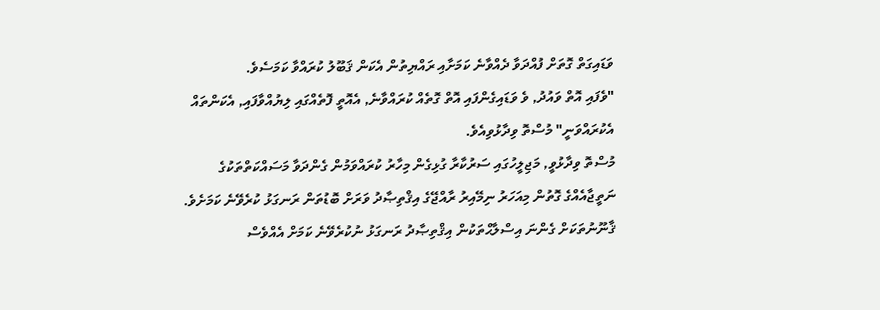ވަޑައިގަތް ގޮތަށް ފުއްދަވާ ދެއްވާނެ ކަމަށާއި ރައްޔިތުން އެކަން ޤަބޫލު ކުރައްވާ ކަމަސެވެ.
"ވެފައި އޮތް ވައުދު, ވެ ވަޑައިގެންފައި އޮތް ގޮތެއް ކުރައްވާނެ, އެއޮތީ ފޮތެއްގައި ލިޔުއްވާފައި, އެކަންތައް އެކުރައްވަނީ" މުސްތޮ ވިދާޅުވިއެވެ.
މުސްތޮ ވިދާޅުވީ, މަޖިލީހުގައި ސަރުކާރާ ގުޅިގެން މިހާރު ކުރައްވަމުން ގެންދަވާ މަސައްކަތްތަކުގެ ނަތީޖާއެއްގެ ގޮތުން މިއަހަރު ނިމޭއިރު ރާއްޖޭގެ އިޤްތިޞާދު ވަރަށް ބޮޑުތަން ރަނގަޅު ކުރެވޭނެ ކަމަށެވެ. ޤާނޫނުތަކަށް ގެންނަ އިސްލާޙްތަކުން އިޤްތިޞާދު ރަނގަޅު ނުކުރެވޭނެ ކަމަށް އެއްވެސް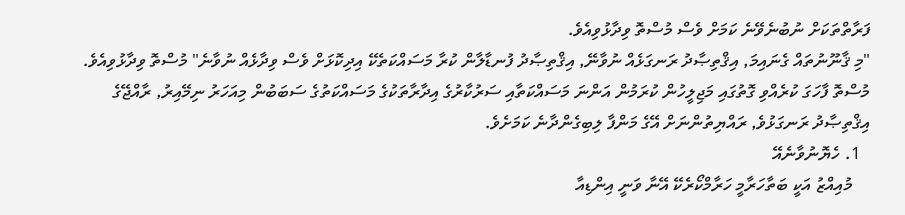ފަރާތްތަކަށް ނުބުނެވޭނެ ކަމަށް ވެސް މުސްތޮ ވިދާޅުވިއެވެ.
"މި ޤާނޫނުތައް ގެނައިމަ, އިޤްތިޞާދު ރަނގަޅެއް ނުވާނޭ, އިޤްތިޞާދު ފުނޑާލާން ކުރާ މަސައްކަތެކޭ އިދިކޮޅަށް ވެސް ވިދާޅެއް ނުވާނެ" މުސްތޮ ވިދާޅުވިއެވެ.
މުސްތޮ ފާހަގަ ކުރެއްވި ގޮތުގައި މަޖިލީހުން ކުރަމުން އަންނަ މަސައްކަތާއި ސަރުކާރުގެ އިދާރާތަކުގެ މަސައްކަތުގެ ސަބަބުން މިއަހަރު ނިމޭއިރު, ރާއްޖޭގެ އިޤްތިޞާދު ރަނގަޅުވެ, ރައްޔިތުންނަށް އޭގެ މަންފާ ލިބިގެންދާނެ ކަމަށެވެ.
  1. ހެޔޮނުވާނެއޭ
    މުއިއްޒު އަކީ ބަތާހަރާމީ ހަރާމްކޯރެކޭ އޭނާ ވަނީ އިންޑިއާ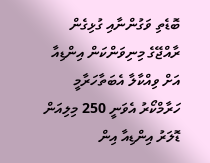ބޮޑެތި ވަގުންނާއި ގުޅިގެން ރާއްޖޭގެ މިނިވަންކަން އިންޑިއާ އަށް ވިއްކާލާ އެބަތާހަރާމީ ހަރާމްކޯރު އެވަނީ 250 މިލިއަން ޑޮލަރު އިންޑިއާ އިން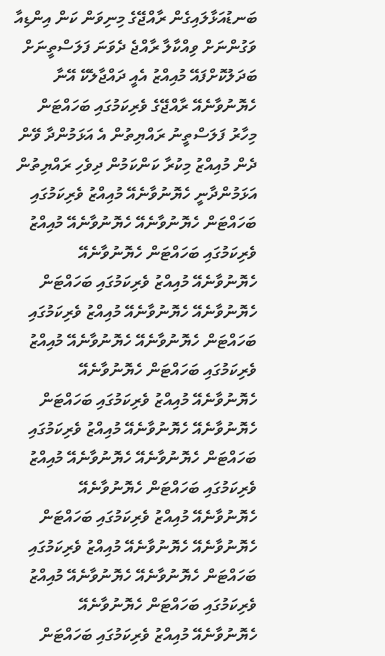ބަނޑުއަޅާލައިގެން ރާއްޖޭގެ މިނިވަން ކަން އިންޑިއާ ވަގުންނަށް ވިއްކާލާ ރާއްޖެ ދެވަނަ ފަލަސްތީނަށް ބަދަލުކޮށްފައޭ މުއިއްޒު އެއީ ދައްޖާލެކޭ އޭނާ ހެޔޮނުވާނެއޭ ރާއްޖޭގެ ވެރިކަމުގައި ބަހައްޓަން މިހާރު ފަލަސްތީނު ރައްޔިތުން އެ އަޅަމުންދާ ވޭން ދެން މުއިއްޒު މިކުރާ ކަންކަމުން ދިވެހި ރައްޔިތުން އަޅަމުންދާނީ ހެޔޮނުވާނެއޭ މުއިއްޒު ވެރިކަމުގައި ބަހައްޓަން ހެޔޮނުވާނެއޭ ހެޔޮނުވާނެއޭ މުއިއްޒު ވެރިކަމުގައި ބަހައްޓަން ހެޔޮނުވާނެއޭ ހެޔޮނުވާނެއޭ މުއިއްޒު ވެރިކަމުގައި ބަހައްޓަން ހެޔޮނުވާނެއޭ ހެޔޮނުވާނެއޭ މުއިއްޒު ވެރިކަމުގައި ބަހައްޓަން ހެޔޮނުވާނެއޭ ހެޔޮނުވާނެއޭ މުއިއްޒު ވެރިކަމުގައި ބަހައްޓަން ހެޔޮނުވާނެއޭ ހެޔޮނުވާނެއޭ މުއިއްޒު ވެރިކަމުގައި ބަހައްޓަން ހެޔޮނުވާނެއޭ ހެޔޮނުވާނެއޭ މުއިއްޒު ވެރިކަމުގައި ބަހައްޓަން ހެޔޮނުވާނެއޭ ހެޔޮނުވާނެއޭ މުއިއްޒު ވެރިކަމުގައި ބަހައްޓަން ހެޔޮނުވާނެއޭ ހެޔޮނުވާނެއޭ މުއިއްޒު ވެރިކަމުގައި ބަހައްޓަން ހެޔޮނުވާނެއޭ ހެޔޮނުވާނެއޭ މުއިއްޒު ވެރިކަމުގައި ބަހައްޓަން ހެޔޮނުވާނެއޭ ހެޔޮނުވާނެއޭ މުއިއްޒު ވެރިކަމުގައި ބަހައްޓަން ހެޔޮނުވާނެއޭ ހެޔޮނުވާނެއޭ މުއިއްޒު ވެރިކަމުގައި ބަހައްޓަން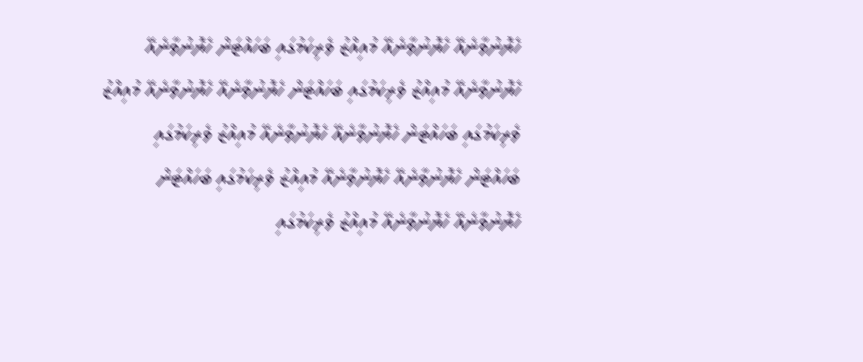ހެޔޮނުވާނެއޭ ހެޔޮނުވާނެއޭ މުއިއްޒު ވެރިކަމުގައި ބަހައްޓަން ހެޔޮނުވާނެއޭ ހެޔޮނުވާނެއޭ މުއިއްޒު ވެރިކަމުގައި ބަހައްޓަން ހެޔޮނުވާނެއޭ ހެޔޮނުވާނެއޭ މުއިއްޒު ވެރިކަމުގައި ބަހައްޓަން ހެޔޮނުވާނެއޭ ހެޔޮނުވާނެއޭ މުއިއްޒު ވެރިކަމުގައި ބަހައްޓަން ހެޔޮނުވާނެއޭ ހެޔޮނުވާނެއޭ މުއިއްޒު ވެރިކަމުގައި ބަހައްޓަން ހެޔޮނުވާނެއޭ ހެޔޮނުވާނެއޭ މުއިއްޒު ވެރިކަމުގައި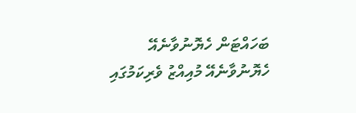ބަހައްޓަން ހެޔޮނުވާނެއޭ ހެޔޮނުވާނެއޭ މުއިއްޒު ވެރިކަމުގައި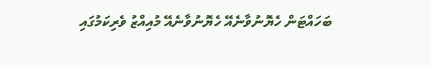ބަހައްޓަން ހެޔޮނުވާނެއޭ ހެޔޮނުވާނެއޭ މުއިއްޒު ވެރިކަމުގައި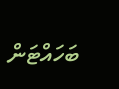ބަހައްޓަން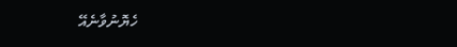ހެޔޮނުވާނެއޭ